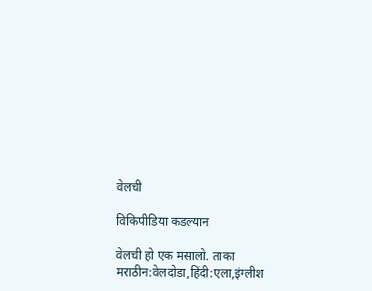वेलची

विकिपीडिया कडल्यान

वेलची हो एक मसालो. ताका मराठीन:वेलदोडा,हिंदी:एला,इंग्लीश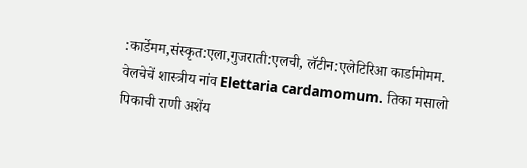:कार्डेमम,संस्कृत:एला,गुजराती:एलची, लॅटीन:एलेटिरिआ कार्डामोमम. वेलचेचें शास्त्रीय नांव Elettaria cardamomum. तिका मसालो पिकाची राणी अशेंय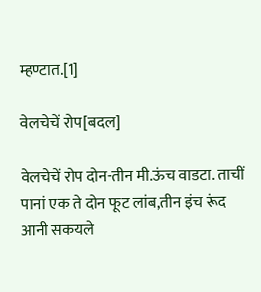म्हण्टात.[1]

वेलचेचें रोप[बदल]

वेलचेचें रोप दोन-तीन मी.ऊंच वाडटा. ताचीं पानां एक ते दोन फूट लांब,तीन इंच रूंद आनी सकयले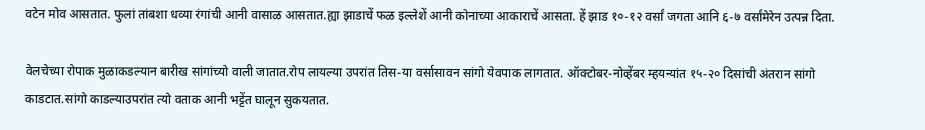वटेन मोव आसतात. फुलां तांबशा धव्या रंगांची आनी वासाळ आसतात.ह्या झाडाचें फळ इल्लेशें आनी कोनाच्या आकाराचें आसता. हें झाड १०-१२ वर्सां जगता आनि ६-७ वर्सांमेरेन उत्पन्न दिता.

वेलचेच्या रोपाक मुळाकडल्यान बारीख सांगांच्यो वाली जातात.रोप लायल्या उपरांत तिस-या वर्सासावन सांगो येवपाक लागतात. ऑक्टोबर-नोव्हेंबर म्हयन्यांत १५-२० दिसांची अंतरान सांगो काडटात.सांगो काडल्याउपरांत त्यो वताक आनी भट्टेंत घालून सुकयतात.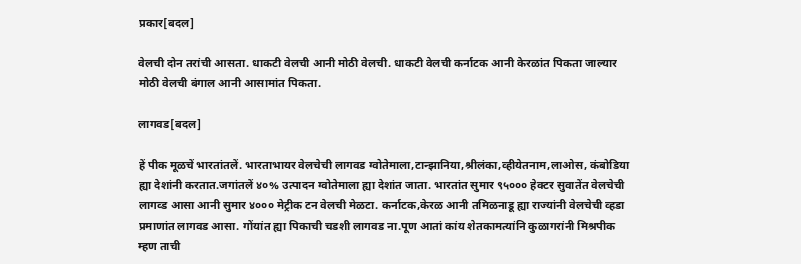प्रकार[बदल]

वेलची दोन तरांची आसता. धाकटी वेलची आनी मोठी वेलची. धाकटी वेलची कर्नाटक आनी केरळांत पिकता जाल्यार मोठी वेलची बंगाल आनी आसामांत पिकता.

लागवड[बदल]

हें पीक मूळचें भारतांतलें. भारताभायर वेलचेची लागवड ग्वोतेमाला,टान्झानिया,श्रीलंका,व्हीयेतनाम,लाओस, कंबोडिया ह्या देशांनी करतात.जगांतलें ४०% उत्पादन ग्वोतेमाला ह्या देशांत जाता. भारतांत सुमार ९५००० हेक्टर सुवातेंत वेलचेची लागव्ड आसा आनी सुमार ४००० मेट्रीक टन वेलची मेळटा. कर्नाटक,केरळ आनी तमिळनाडू ह्या राज्यांनी वेलचेची व्हडा प्रमाणांत लागवड आसा. गोंयांत ह्या पिकाची चडशी लागवड ना.पूण आतां कांय शेतकामत्यांनि कुळागरांनी मिश्रपीक म्हण ताची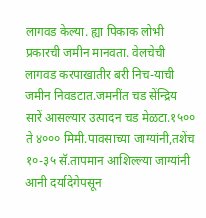लागवड केल्या. ह्या पिकाक लोभी प्रकारची जमीन मानवता. वेलचेची लागवड करपाखातीर बरी निच-याची जमीन निवडटात.जमनींत चड सेंन्द्रिय सारें आसल्यार उत्पादन चड मेळटा.१५०० ते ४००० मिमी.पावसाच्या जाग्यांनी,तशेंच १०-३५ सॅ.तापमान आशिल्ल्या जाग्यांनी आनी दर्यादेगेपसून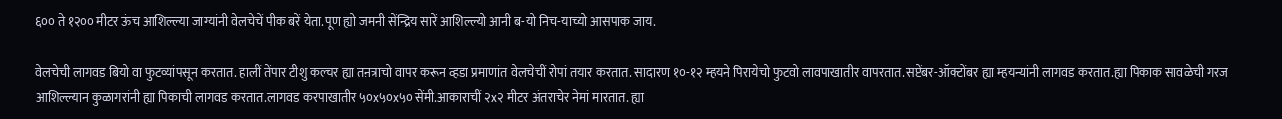६०० ते १२०० मीटर ऊंच आशिल्ल्या जाग्यांनी वेलचेचें पीक बरें येता.पूण ह्यो जमनी सेंन्द्रिय सारें आशिल्ल्यो आनी ब-यो निच-याच्यो आसपाक जाय.

वेलचेची लागवड बियो वा फुटव्यांपसून करतात. हालीं तेंपार टीशु कल्चर ह्या तऩत्राचो वापर करून व्हडा प्रमाणांत वेलचेचीं रोपां तयार करतात. सादारण १०-१२ म्हयने पिरायेचो फुटवो लावपाखातीर वापरतात.सप्टेंबर-ऑक्टोंबर ह्या म्हयन्यांनी लागवड करतात.ह्या पिकाक सावळेची गरज आशिल्ल्यान कुळागरांनी ह्या पिकाची लागवड करतात.लागवड करपाखातीर ५०x५०x५० सेंमी.आकाराचीं २x२ मीटर अंतराचेर नेमां मारतात. ह्या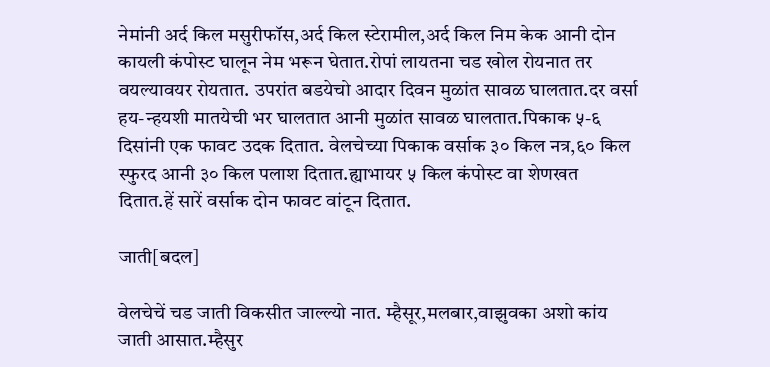नेमांनी अर्द किल मसुरीफॉस,अर्द किल स्टेरामील,अर्द किल निम केक आनी दोन कायली कंपोस्ट घालून नेम भरून घेतात.रोपां लायतना चड खोल रोयनात तर वयल्यावयर रोयतात. उपरांत बडयेचो आदार दिवन मुळांत सावळ घालतात.दर वर्सा हय-न्हयशी मातयेची भर घालतात आनी मुळांत सावळ घालतात.पिकाक ५-६ दिसांनी एक फावट उदक दितात. वेलचेच्या पिकाक वर्साक ३० किल नत्र,६० किल स्फुरद आनी ३० किल पलाश दितात.ह्याभायर ५ किल कंपोस्ट वा शेणखत दितात.हें सारें वर्साक दोन फावट वांटून दितात.

जाती[बदल]

वेलचेचें चड जाती विकसीत जाल्ल्यो नात. म्हैसूर,मलबार,वाझुवका अशो कांय जाती आसात.म्हैसुर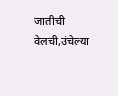जातीची वेलची,उंचेल्या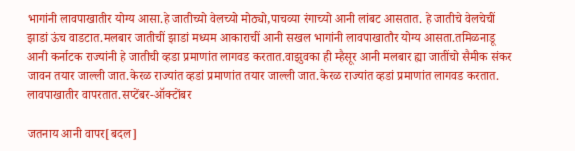भागांनी लावपाखातीर योग्य आसा.हे जातीच्यो वेलच्यो मोठ्यो,पाचव्या रंगाच्यो आनी लांबट आसतात. हे जातीचे वेलचेचीं झाडां ऊंच वाडटात.मलबार जातीचीं झाडां मध्यम आकाराचीं आनी सखल भागांनी लावपाखातौर योग्य आसता.तमिळनाडू आनी कर्नाटक राज्यांनी हे जातीची व्हडा प्रमाणांत लागवड करतात.वाझुवका ही म्हैसूर आनी मलबार ह्या जातींचो सैमीक संकर जावन तयार जाल्ली जात.केरळ राज्यांत व्हडां प्रमाणांत तयार जाल्ली जात.केरळ राज्यांत व्हडां प्रमाणांत लागवड करतात. लावपाखातीर वापरतात.सप्टेंबर-ऑक्टोंबर

जतनाय आनी वापर[बदल]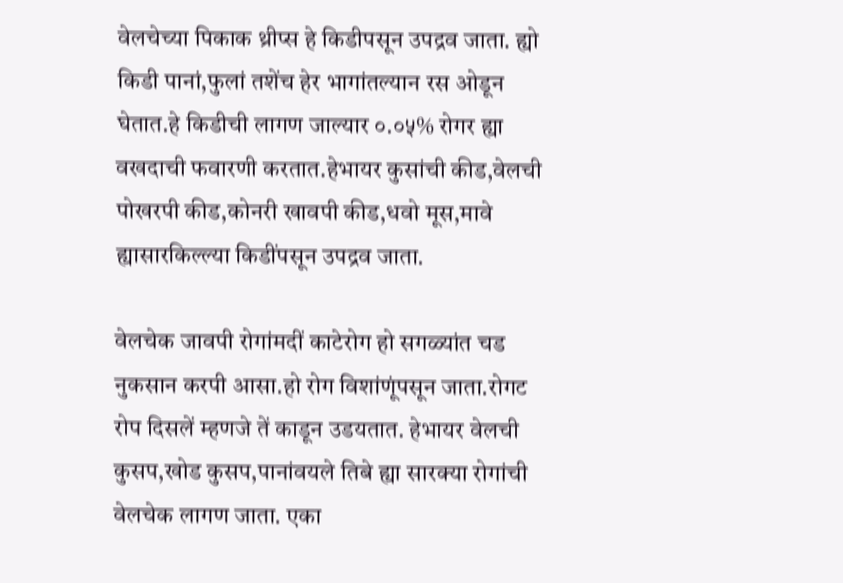वेलचेच्या पिकाक थ्रीप्स हे किडीपसून उपद्रव जाता. ह्यो किडी पानां,फुलां तशेंच हेर भागांतल्यान रस ओडून घेतात.हे किडीची लागण जाल्यार ०.०५% रोगर ह्या वखदाची फवारणी करतात.हेभायर कुसांची कीड,वेलची पोखरपी कीड,कोनरी खावपी कीड,धवो मूस,मावे ह्यासारकिल्ल्या किडींपसून उपद्रव जाता.

वेलचेक जावपी रोगांमदीं काटेरोग हो सगळ्यांत चड नुकसान करपी आसा.हो रोग विशांणूंपसून जाता.रोगट रोप दिसलें म्हणजे तें काडून उडयतात. हेभायर वेलची कुसप,खोड कुसप,पानांवयले तिबे ह्या सारक्या रोगांची वेलचेक लागण जाता. एका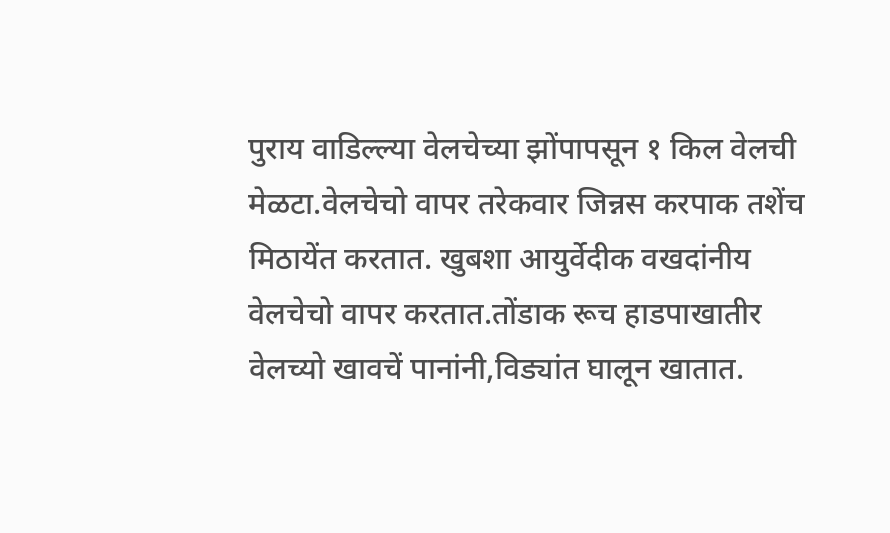पुराय वाडिल्ल्या वेलचेच्या झोंपापसून १ किल वेलची मेळटा.वेलचेचो वापर तरेकवार जिन्नस करपाक तशेंच मिठायेंत करतात. खुबशा आयुर्वेदीक वखदांनीय वेलचेचो वापर करतात.तोंडाक रूच हाडपाखातीर वेलच्यो खावचें पानांनी,विड्यांत घालून खातात.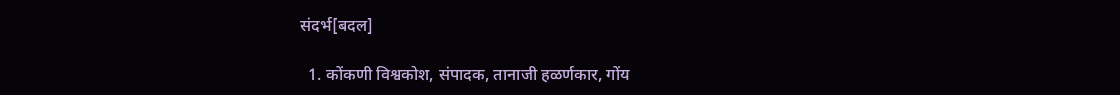संदर्भ[बदल]

  1. कोंकणी विश्वकोश, संपादक, तानाजी हळर्णकार, गोंय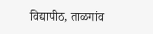विद्यापीठ, ताळगांव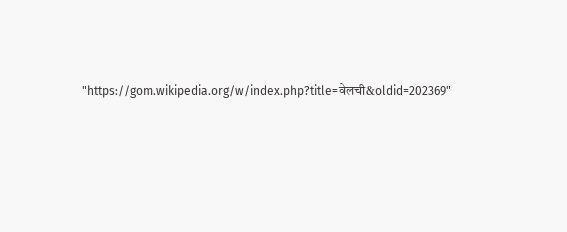"https://gom.wikipedia.org/w/index.php?title=वेलची&oldid=202369"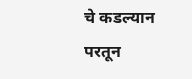चे कडल्यान परतून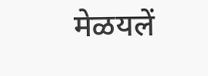मेळयलें